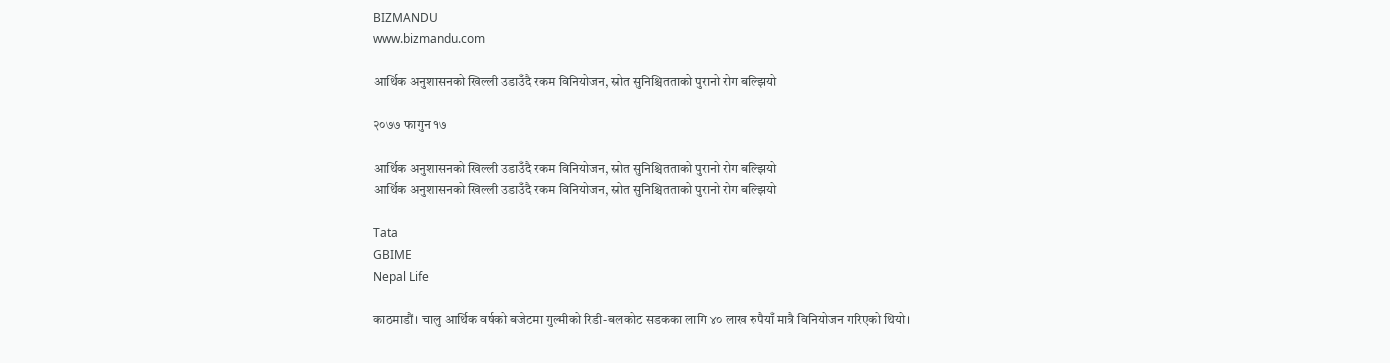BIZMANDU
www.bizmandu.com

आर्थिक अनुशासनको खिल्ली उडाउँदै रकम विनियोजन, स्रोत सुनिश्चितताको पुरानो रोग बल्झियो

२०७७ फागुन १७

आर्थिक अनुशासनको खिल्ली उडाउँदै रकम विनियोजन, स्रोत सुनिश्चितताको पुरानो रोग बल्झियो
आर्थिक अनुशासनको खिल्ली उडाउँदै रकम विनियोजन, स्रोत सुनिश्चितताको पुरानो रोग बल्झियो

Tata
GBIME
Nepal Life

काठमाडौं। चालु आर्थिक वर्षको बजेटमा गुल्मीको रिडी-बलकोट सडकका लागि ४० लाख रुपैयाँ मात्रै विनियोजन गरिएको थियो।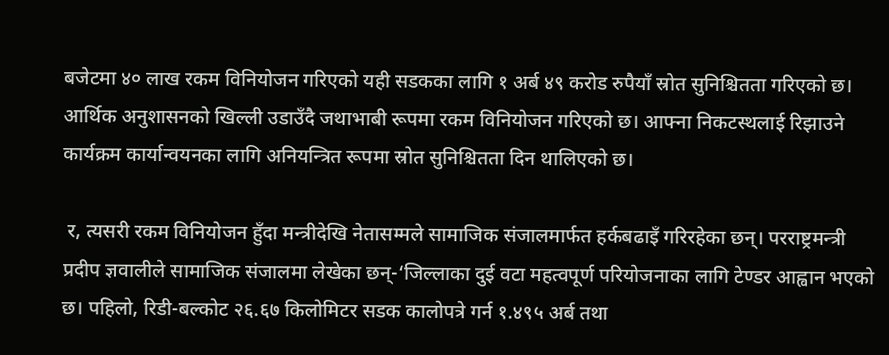बजेटमा ४० लाख रकम विनियोजन गरिएको यही सडकका लागि १ अर्ब ४९ करोड रुपैयाँ स्रोत सुनिश्चितता गरिएको छ। आर्थिक अनुशासनको खिल्ली उडाउँदै जथाभाबी रूपमा रकम विनियोजन गरिएको छ। आफ्ना निकटस्थलाई रिझाउने कार्यक्रम कार्यान्वयनका लागि अनियन्त्रित रूपमा स्रोत सुनिश्चितता दिन थालिएको छ।

 र, त्यसरी रकम विनियोजन हुँदा मन्त्रीदेखि नेतासम्मले सामाजिक संजालमार्फत हर्कबढाइँ गरिरहेका छन्। परराष्ट्रमन्त्री प्रदीप ज्ञवालीले सामाजिक संजालमा लेखेका छन्-‘जिल्लाका दुई वटा महत्वपूर्ण परियोजनाका लागि टेण्डर आह्वान भएको छ। पहिलो, रिडी-बल्कोट २६.६७ किलोमिटर सडक कालोपत्रे गर्न १.४९५ अर्ब तथा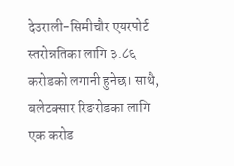देउराली-सिमीचौर एयरपोर्ट स्तरोन्नतिका लागि ३.८६ करोडको लगानी हुनेछ। साथै, बलेटक्सार रिङरोडका लागि एक करोड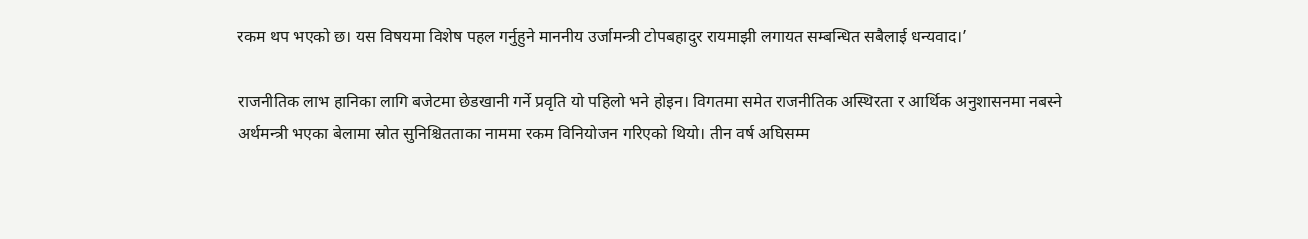रकम थप भएको छ। यस विषयमा विशेष पहल गर्नुहुने माननीय उर्जामन्त्री टोपबहादुर रायमाझी लगायत सम्बन्धित सबैलाई धन्यवाद।’

राजनीतिक लाभ हानिका लागि बजेटमा छेडखानी गर्ने प्रवृति यो पहिलो भने होइन। विगतमा समेत राजनीतिक अस्थिरता र आर्थिक अनुशासनमा नबस्ने अर्थमन्त्री भएका बेलामा स्रोत सुनिश्चितताका नाममा रकम विनियोजन गरिएको थियो। तीन वर्ष अघिसम्म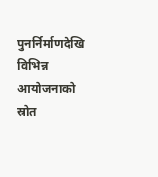पुनर्निर्माणदेखि विभिन्न आयोजनाको स्रोत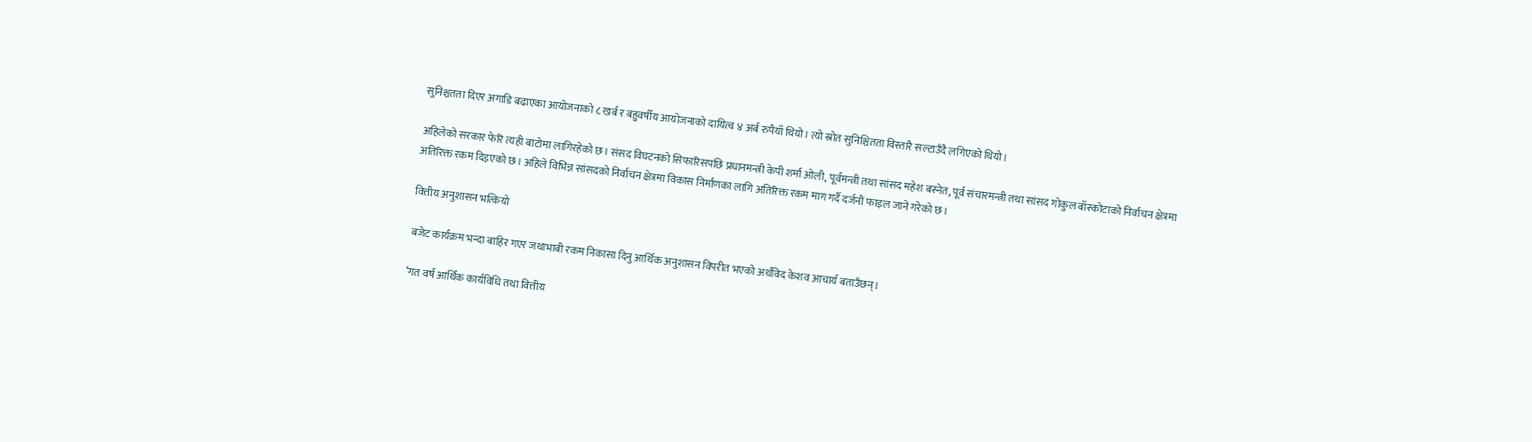सुनिश्चतता दिएर अगाडि बढाएका आयोजनाको ८ खर्ब र बहुवर्षीय आयोजनाको दायित्व ४ अर्ब रुपैयाँ थियो। त्यो स्रोत सुनिश्चितता विस्तारै सल्टाउँदै लगिएको थियो।

अहिलेको सरकार फेरि त्यही बाटोमा लागिरहेको छ। संसद विघटनको सिफारिसपछि प्रधानमन्त्री केपी शर्मा ओली, पूर्वमन्त्री तथा सांसद महेश बस्नेत, पूर्व संचारमन्त्री तथा सांसद गोकुल बाँस्कोटाको निर्वाचन क्षेत्रमा अतिरिक्त रकम दिइएको छ। अहिले विभिन्न सांसदको निर्वाचन क्षेत्रमा विकास निर्माणका लागि अतिरिक्त रकम माग गर्दै दर्जनौं फाइल जाने गरेको छ।

वित्तीय अनुशासन भत्कियो

बजेट कार्यक्रम भन्दा बाहिर गएर जथाभाबी रकम निकासा दिनु आर्थिक अनुशासन विपरीत भएको अर्थविद केशव आचार्य बताउँछन्।

‘गत वर्ष आर्थिक कार्यविधि तथा वित्तीय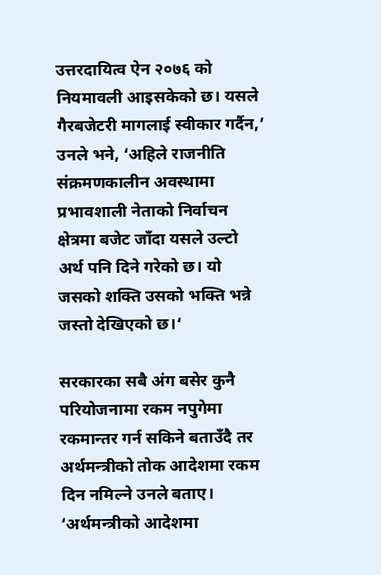उत्तरदायित्व ऐन २०७६ को नियमावली आइसकेको छ। यसले गैरबजेटरी मागलाई स्वीकार गर्दैन,’ उनले भने, ‘अहिले राजनीति संक्रमणकालीन अवस्थामा प्रभावशाली नेताको निर्वाचन क्षेत्रमा बजेट जाँदा यसले उल्टो अर्थ पनि दिने गरेको छ। यो जसको शक्ति उसको भक्ति भन्ने जस्तो देखिएको छ।‘

सरकारका सबै अंग बसेर कुनै परियोजनामा रकम नपुगेमा रकमान्तर गर्न सकिने बताउँदै तर अर्थमन्त्रीको तोक आदेशमा रकम दिन नमिल्ने उनले बताए। ‘अर्थमन्त्रीको आदेशमा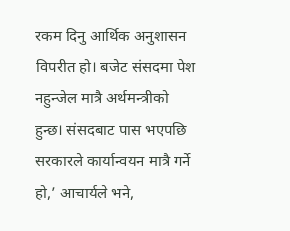रकम दिनु आर्थिक अनुशासन विपरीत हो। बजेट संसदमा पेश नहुन्जेल मात्रै अर्थमन्त्रीको हुन्छ। संसदबाट पास भएपछि सरकारले कार्यान्वयन मात्रै गर्ने हो,’ आचार्यले भने,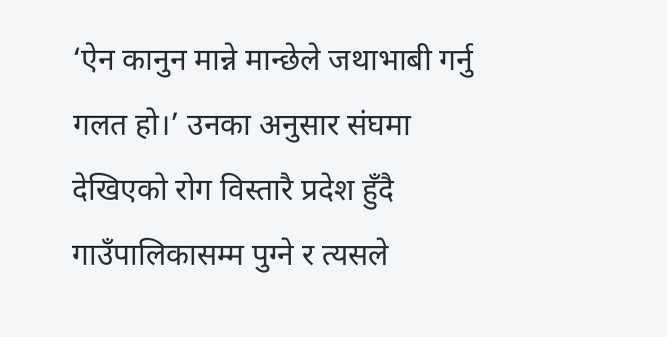‘ऐन कानुन मान्ने मान्छेले जथाभाबी गर्नु गलत हो।’ उनका अनुसार संघमा देखिएको रोग विस्तारै प्रदेश हुँदै गाउँपालिकासम्म पुग्ने र त्यसले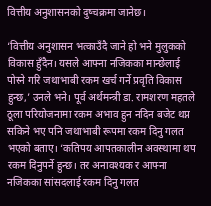वित्तीय अनुशासनको दुष्चक्रमा जानेछ।

‘वित्तीय अनुशासन भत्काउँदै जाने हो भने मुलुकको विकास हुँदैन। यसले आफ्ना नजिकका मान्छेलाई पोस्ने गरि जथाभाबी रकम खर्च गर्ने प्रवृति विकास हुन्छ,’ उनले भने। पूर्व अर्थमन्त्री डा. रामशरण महतले ठूला परियोजनामा रकम अभाव हुन नदिन बजेट थप्न सकिने भए पनि जथाभाबी रूपमा रकम दिनु गलत भएको बताए। ‘कतिपय आपतकालीन अवस्थामा थप रकम दिनुपर्ने हुन्छ। तर अनावश्यक र आफ्ना नजिकका सांसदलाई रकम दिनु गलत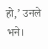हो,’ उनले भने।